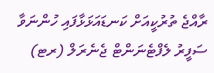ރާއްޖެ ތުރުކީއަށް ކަނޑައަޅަޅާފައި ހުންނަވާ ސަފީރު ލެފްޓެނަންޓް ޖެނެރަލް (ރޓ)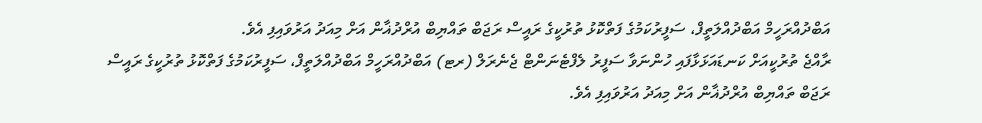އަބްދުއްރަހީމް އަބްދުއްލަތީފް، ސަފީރުކަމުގެ ފަތްކޮޅު ތުރުކީގެ ރައީސް ރަޖަބް ތައްޔިބް އުރްދުޣާން އަށް މިއަދު އަރުވައިފި އެވެ.
ރާއްޖެ ތުރުކީއަށް ކަނޑައަޅަޅާފައި ހުންނަވާ ސަފީރު ލެފްޓެނަންޓް ޖެނެރަލް (ރޓ) އަބްދުއްރަހީމް އަބްދުއްލަތީފް، ސަފީރުކަމުގެ ފަތްކޮޅު ތުރުކީގެ ރައީސް ރަޖަބް ތައްޔިބް އުރްދުޣާން އަށް މިއަދު އަރުވައިފި އެވެ.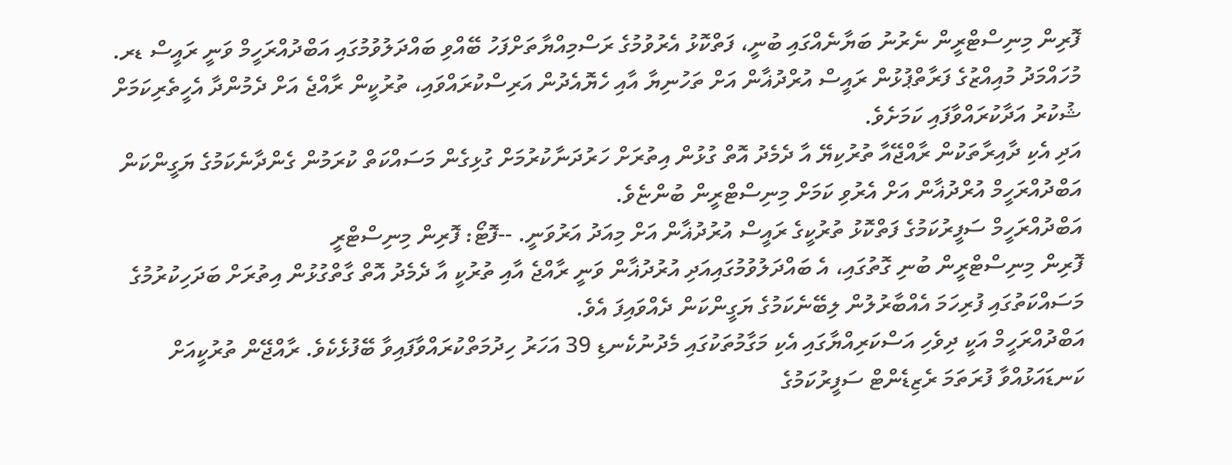ފޮރިން މިނިސްޓްރީން ނެރުނު ބަޔާނެއްގައި ބުނީ، ފަތްކޮޅު އެރުވުމުގެ ރަސްމިއްޔާތަށްފަހު ބޭއްވި ބައްދަލުވުމުގައި އަބްދުއްރަހީމް ވަނީ ރައީސް ޑރ. މުހައްމަދު މުއިއްޒުގެ ފަރާތްޕުޅުން ރައީސް އުރްދުޣާން އަށް ތަހުނިޔާ އާއި ހެޔޮއެދުން އަރިސްކުރައްވައި، ތުރުކީން ރާއްޖެ އަށް ދެމުންދާ އެހީތެރިކަމަށް ޝުކުރު އަދާކުރައްވާފައި ކަމަށެވެ.
އަދި އެކި ދާއިރާތަކުން ރާއްޖޭއާ ތުރުކިޔޭ އާ ދެމެދު އޮތް ގުޅުން އިތުރަށް ހަރުދަނާކުރުމަށް ގުޅިގެން މަސައްކަތް ކުރަމުން ގެންދާނެކަމުގެ ޔަގީންކަން އަބްދުއްރަހީމް އުރްދުޣާން އަށް އެރުވި ކަމަށް މިނިސްޓްރީން ބުންޏެވެ.
އަބްދުއްރަހީމް ސަފީރުކަމުގެ ފަތްކޮޅު ތުރުކީގެ ރައީސް އުރުދުޣާން އަށް މިއަދު އަރުވަނީ. --ފޮޓޯ: ފޮރިން މިނިސްޓްރީ
ފޮރިން މިނިސްޓްރީން ބުނި ގޮތުގައި، އެ ބައްދަލުވުމުގައިއަދި އުރުދުޣާން ވަނީ ރާއްޖެ އާއި ތުރުކީ އާ ދެމެދު އޮތް ގާތްގުޅުން އިތުރަށް ބަދަހިކުރުމުގެ މަސައްކަތުގައި ފުރިހަމަ އެއްބާރުލުން ލިބޭނެކަމުގެ ޔަގީންކަން ދެއްވައިފަ އެވެ.
އަބްދުއްރަހީމް އަކީ ދިވެހި އަސްކަރިއްޔާގައި އެކި މަގާމުތަކުގައި މެދުނުކެނޑި 39 އަހަރު ހިދުމަތްކުރައްވާފައިވާ ބޭފުޅެކެވެ. ރާއްޖޭން ތުރުކީއަށް ކަނޑައަޅުއްވާ ފުރަތަމަ ރެޒިޑެންޓް ސަފީރުކަމުގެ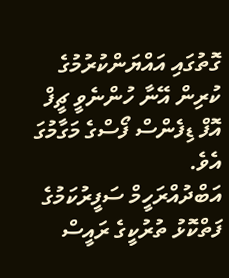ގޮތުގައި އައްޔަންކުރުމުގެ ކުރިން އޭނާ ހުންނެވީ ޗީފް އޮފް ޑިފެންސް ފޯސްގެ މަގާމުގަ އެވެ.
އަބްދުއްރަހީމް ސަފީރުކަމުގެ ފަތްކޮޅު ތުރުކީގެ ރައީސް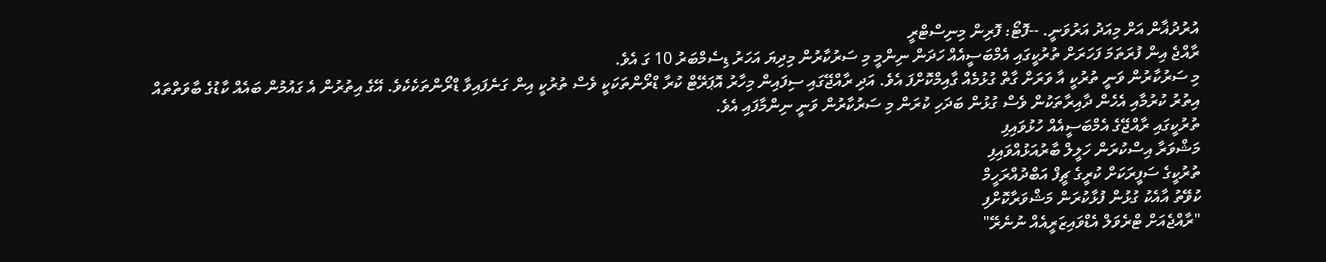އުރުދުޣާން އަށް މިއަދު އަރުވަނީ. --ފޮޓޯ: ފޮރިން މިނިސްޓްރީ
ރާއްޖެ އިން ފުރަތަމަ ފަހަރަށް ތުރުކީގައި އެމްބަސީއެއް ހަދަން ނިންމީ މި ސަރުކާރުން މިދިޔަ އަހަރު ޑިސެމްބަރު 10 ގަ އެވެ.
މި ސަރުކާރުން ވަނީ ތުރުކީ އާ ވަރަށް ގާތް ގުޅުމެއް ގާއިމްކޮށްފަ އެވެ. އަދި ރާއްޖޭގައި ސިފައިން މިހާރު އޮޕަރޭޓް ކުރާ ޑްރޯންތަކަކީ ވެސް ތުރުކީ އިން ގަނެފައިވާ ޑްރޯންތަކެކެވެ. އޭގެ އިތުރުން އެ ގައުމުން ބައެއް ކާޑުގެ ބާވަތްތައް އިތުރު ކުރުމާއި އެހެން ދާއިރާތަކުން ވެސް ގުޅުން ބަދަހި ކުރަން މި ސަރުކާރުން ވަނީ ނިންމާފައި އެވެ.
ތުރުކީގައި ރާއްޖޭގެ އެމްބަސީއެއް ހުޅުވައިފި
މަޝްވަރާ އިސްކުރަން ހަލީލް ބާރުއަޅުއްވައިފި
ތުރުކީގެ ސަފީރަކަށް ކުރީގެ ޗީފް އަބްދުއްރަހީމް
ކުވޭތު އާއެކު ގުޅުން ފުޅާކުރަން މަޝްވަރާކޮށްފި
"ރާއްޖެއަށް ޓްރެވަލް އެޑްވައިޒަރީއެއް ނުނެރޭ"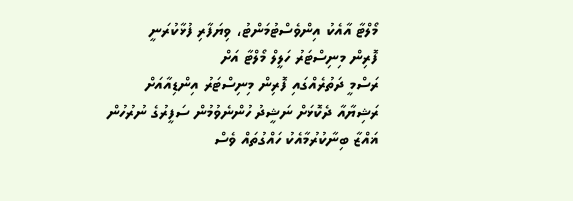މޯލްޓާ އާއެކު އިންވެސްޓުމަންޓު، ވިޔަފާރި ފުޅާކުރަނީ
ފޮރިން މިނިސްޓަރު ހަލީލް މޯލްޓާ އަށް
ރަސްމީ ދަތުރެއްގައި ފޮރިން މިނިސްޓަރު އިންޑިއާއަށް
ރަޝިޔާއާ ދެކޮޅަށް ނަޝީދު ހުންނެވުމުން ސަފީރުގެ ނުރުހުން
ޣައްޒާ ބިނާކުރުމާއެކު ހައްގުތައް ވެސް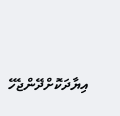އިޔާދަކޮށްދޭންޖެހޭ